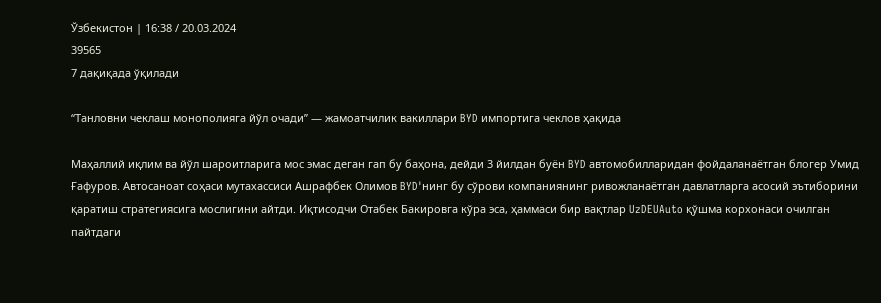Ўзбекистон | 16:38 / 20.03.2024
39565
7 дақиқада ўқилади

“Танловни чеклаш монополияга йўл очади” — жамоатчилик вакиллари BYD импортига чеклов ҳақида

Маҳаллий иқлим ва йўл шароитларига мос эмас деган гап бу баҳона, дейди 3 йилдан буён BYD автомобилларидан фойдаланаётган блогер Умид Ғафуров. Автосаноат соҳаси мутахассиси Ашрафбек Олимов BYD'нинг бу сўрови компаниянинг ривожланаётган давлатларга асосий эътиборини қаратиш стратегиясига мослигини айтди. Иқтисодчи Отабек Бакировга кўра эса, ҳаммаси бир вақтлар UzDEUAuto қўшма корхонаси очилган пайтдаги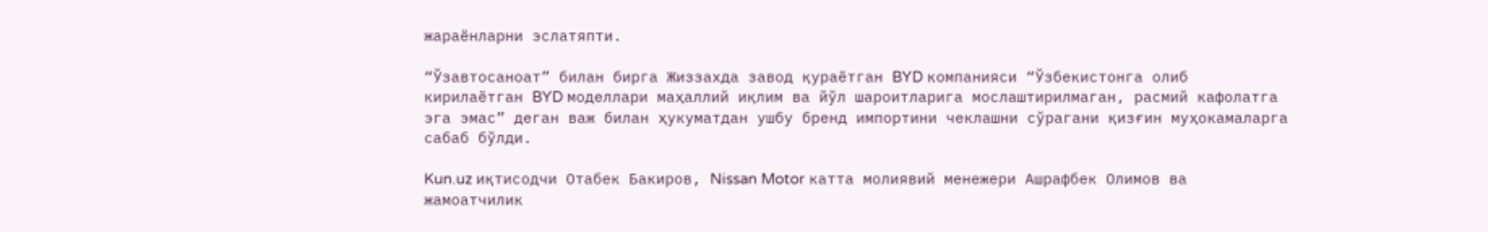жараёнларни эслатяпти.

“Ўзавтосаноат” билан бирга Жиззахда завод қураётган BYD компанияси “Ўзбекистонга олиб кирилаётган BYD моделлари маҳаллий иқлим ва йўл шароитларига мослаштирилмаган, расмий кафолатга эга эмас” деган важ билан ҳукуматдан ушбу бренд импортини чеклашни сўрагани қизғин муҳокамаларга сабаб бўлди.

Kun.uz иқтисодчи Отабек Бакиров, Nissan Motor катта молиявий менежери Ашрафбек Олимов ва жамоатчилик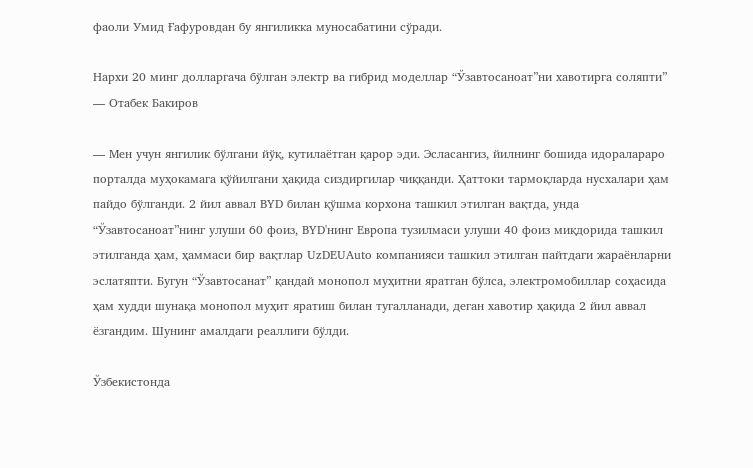фаоли Умид Ғафуровдан бу янгиликка муносабатини сўради.

Нархи 20 минг долларгача бўлган электр ва гибрид моделлар “Ўзавтосаноат”ни хавотирга соляпти” — Отабек Бакиров

— Мен учун янгилик бўлгани йўқ, кутилаётган қарор эди. Эсласангиз, йилнинг бошида идоралараро порталда муҳокамага қўйилгани ҳақида сиздиргилар чиққанди. Ҳаттоки тармоқларда нусхалари ҳам пайдо бўлганди. 2 йил аввал BYD билан қўшма корхона ташкил этилган вақтда, унда “Ўзавтосаноат”нинг улуши 60 фоиз, BYD'нинг Европа тузилмаси улуши 40 фоиз миқдорида ташкил этилганда ҳам, ҳаммаси бир вақтлар UzDEUAuto компанияси ташкил этилган пайтдаги жараёнларни эслатяпти. Бугун “Ўзавтосанат” қандай монопол муҳитни яратган бўлса, электромобиллар соҳасида ҳам худди шунақа монопол муҳит яратиш билан тугалланади, деган хавотир ҳақида 2 йил аввал ёзгандим. Шунинг амалдаги реаллиги бўлди.

Ўзбекистонда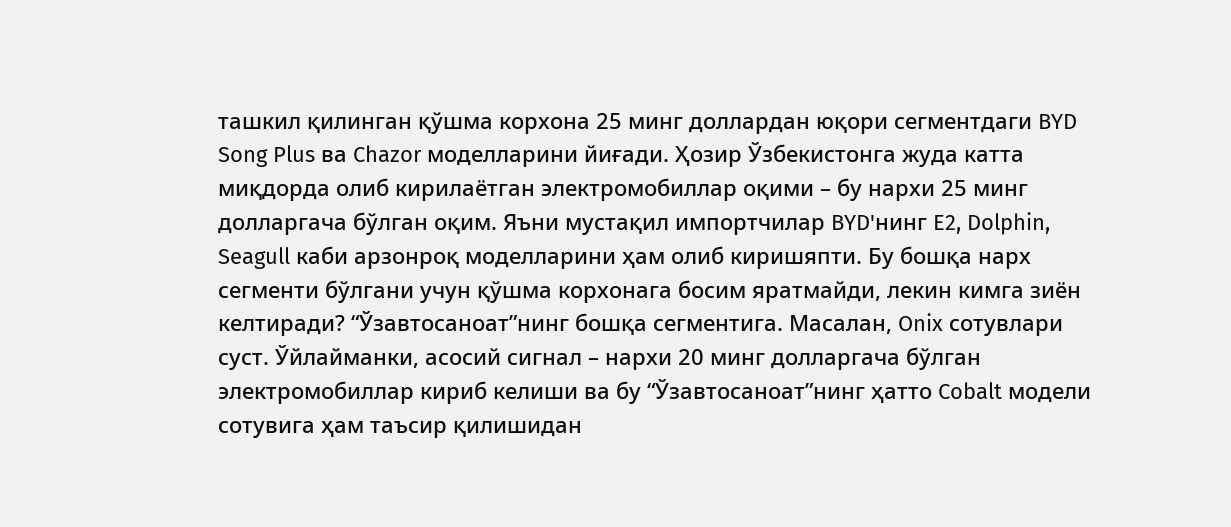ташкил қилинган қўшма корхона 25 минг доллардан юқори сегментдаги BYD Song Plus ва Chazor моделларини йиғади. Ҳозир Ўзбекистонга жуда катта миқдорда олиб кирилаётган электромобиллар оқими – бу нархи 25 минг долларгача бўлган оқим. Яъни мустақил импортчилар BYD'нинг E2, Dolphin, Seagull каби арзонроқ моделларини ҳам олиб киришяпти. Бу бошқа нарх сегменти бўлгани учун қўшма корхонага босим яратмайди, лекин кимга зиён келтиради? “Ўзавтосаноат”нинг бошқа сегментига. Масалан, Onix сотувлари суст. Ўйлайманки, асосий сигнал – нархи 20 минг долларгача бўлган электромобиллар кириб келиши ва бу “Ўзавтосаноат”нинг ҳатто Cobalt модели сотувига ҳам таъсир қилишидан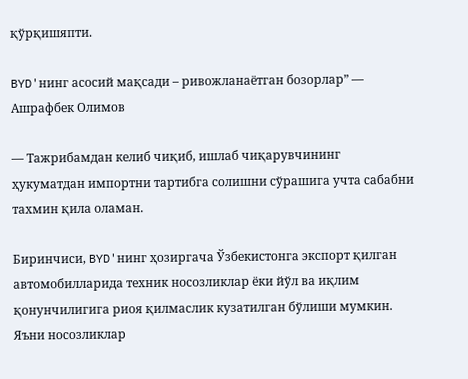қўрқишяпти.

BYD'нинг асосий мақсади – ривожланаётган бозорлар” — Ашрафбек Олимов

— Тажрибамдан келиб чиқиб, ишлаб чиқарувчининг ҳукуматдан импортни тартибга солишни сўрашига учта сабабни тахмин қила оламан.

Биринчиси, BYD'нинг ҳозиргача Ўзбекистонга экспорт қилган автомобилларида техник носозликлар ёки йўл ва иқлим қонунчилигига риоя қилмаслик кузатилган бўлиши мумкин. Яъни носозликлар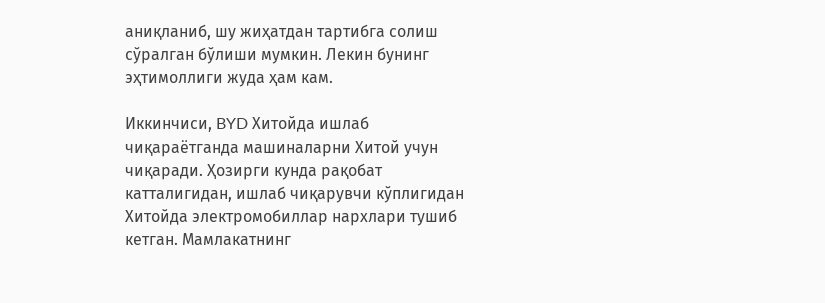аниқланиб, шу жиҳатдан тартибга солиш сўралган бўлиши мумкин. Лекин бунинг эҳтимоллиги жуда ҳам кам.

Иккинчиси, BYD Хитойда ишлаб чиқараётганда машиналарни Хитой учун чиқаради. Ҳозирги кунда рақобат катталигидан, ишлаб чиқарувчи кўплигидан Хитойда электромобиллар нархлари тушиб кетган. Мамлакатнинг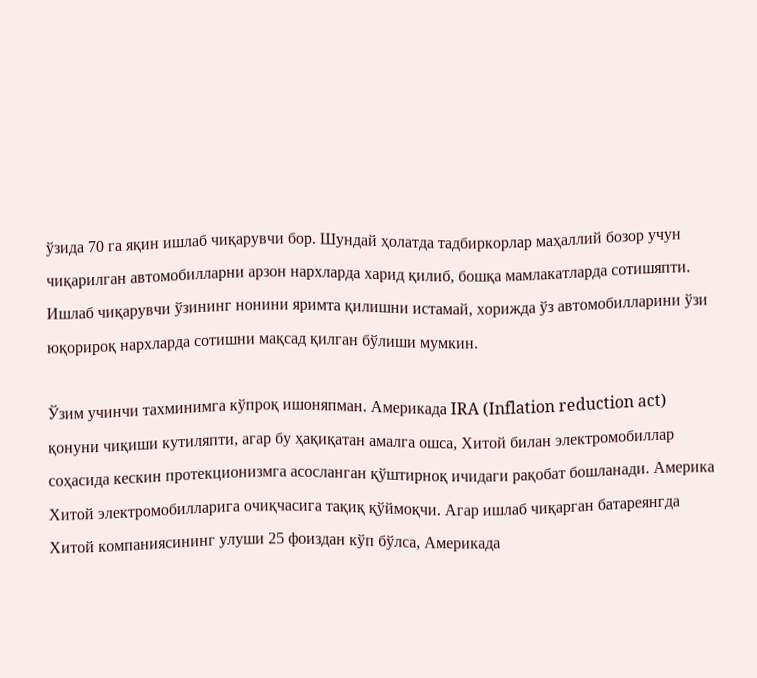ўзида 70 га яқин ишлаб чиқарувчи бор. Шундай ҳолатда тадбиркорлар маҳаллий бозор учун чиқарилган автомобилларни арзон нархларда харид қилиб, бошқа мамлакатларда сотишяпти. Ишлаб чиқарувчи ўзининг нонини яримта қилишни истамай, хорижда ўз автомобилларини ўзи юқорироқ нархларда сотишни мақсад қилган бўлиши мумкин.

Ўзим учинчи тахминимга кўпроқ ишоняпман. Америкада IRA (Inflation reduction act) қонуни чиқиши кутиляпти, агар бу ҳақиқатан амалга ошса, Хитой билан электромобиллар соҳасида кескин протекционизмга асосланган қўштирноқ ичидаги рақобат бошланади. Америка Хитой электромобилларига очиқчасига тақиқ қўймоқчи. Агар ишлаб чиқарган батареянгда Хитой компаниясининг улуши 25 фоиздан кўп бўлса, Америкада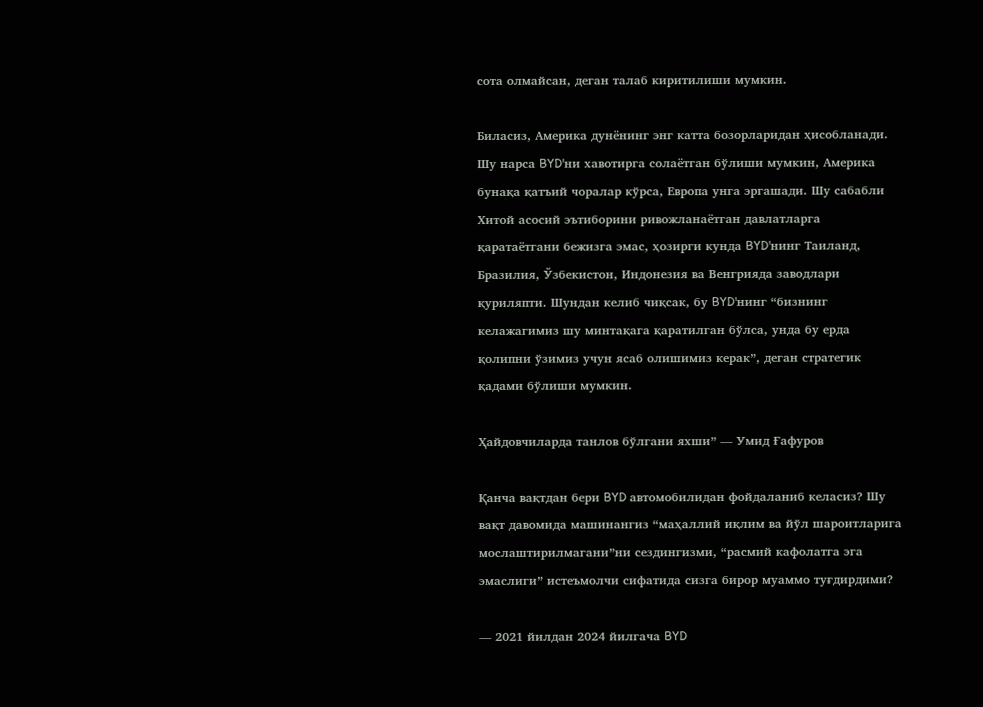сота олмайсан, деган талаб киритилиши мумкин.

Биласиз, Америка дунёнинг энг катта бозорларидан ҳисобланади. Шу нарса BYD'ни хавотирга солаётган бўлиши мумкин, Америка бунақа қатъий чоралар кўрса, Европа унга эргашади. Шу сабабли Хитой асосий эътиборини ривожланаётган давлатларга қаратаётгани бежизга эмас, ҳозирги кунда BYD'нинг Таиланд, Бразилия, Ўзбекистон, Индонезия ва Венгрияда заводлари қуриляпти. Шундан келиб чиқсак, бу BYD'нинг “бизнинг келажагимиз шу минтақага қаратилган бўлса, унда бу ерда қолипни ўзимиз учун ясаб олишимиз керак”, деган стратегик қадами бўлиши мумкин.

Ҳайдовчиларда танлов бўлгани яхши” — Умид Ғафуров

Қанча вақтдан бери BYD автомобилидан фойдаланиб келасиз? Шу вақт давомида машинангиз “маҳаллий иқлим ва йўл шароитларига мослаштирилмагани”ни сездингизми, “расмий кафолатга эга эмаслиги” истеъмолчи сифатида сизга бирор муаммо туғдирдими?

— 2021 йилдан 2024 йилгача BYD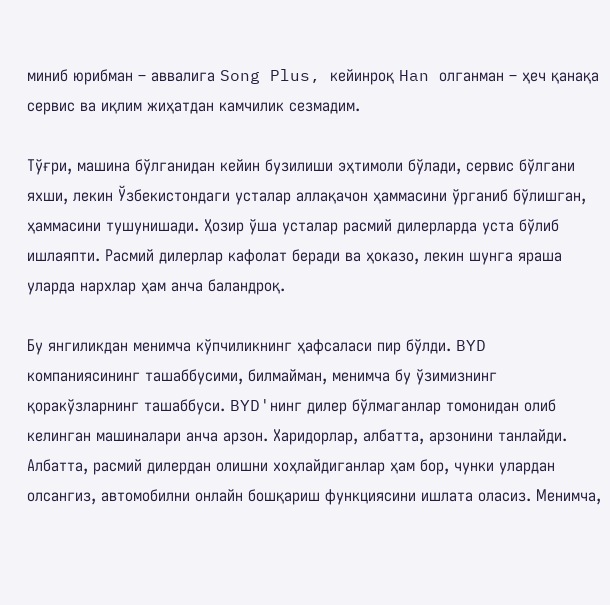миниб юрибман – аввалига Song Plus, кейинроқ Han олганман – ҳеч қанақа сервис ва иқлим жиҳатдан камчилик сезмадим.

Тўғри, машина бўлганидан кейин бузилиши эҳтимоли бўлади, сервис бўлгани яхши, лекин Ўзбекистондаги усталар аллақачон ҳаммасини ўрганиб бўлишган, ҳаммасини тушунишади. Ҳозир ўша усталар расмий дилерларда уста бўлиб ишлаяпти. Расмий дилерлар кафолат беради ва ҳоказо, лекин шунга яраша уларда нархлар ҳам анча баландроқ.

Бу янгиликдан менимча кўпчиликнинг ҳафсаласи пир бўлди. BYD компаниясининг ташаббусими, билмайман, менимча бу ўзимизнинг қоракўзларнинг ташаббуси. BYD'нинг дилер бўлмаганлар томонидан олиб келинган машиналари анча арзон. Харидорлар, албатта, арзонини танлайди. Албатта, расмий дилердан олишни хоҳлайдиганлар ҳам бор, чунки улардан олсангиз, автомобилни онлайн бошқариш функциясини ишлата оласиз. Менимча,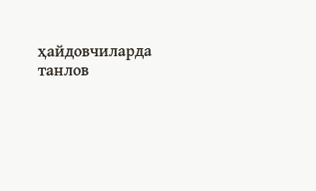ҳайдовчиларда танлов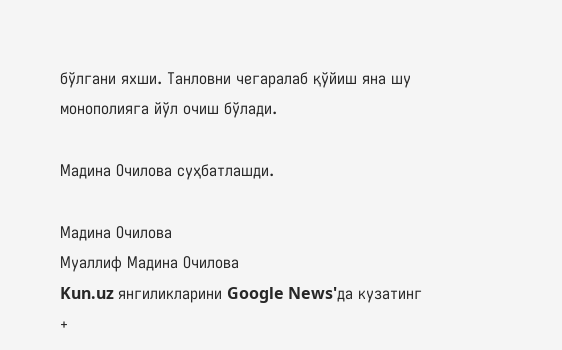бўлгани яхши. Танловни чегаралаб қўйиш яна шу монополияга йўл очиш бўлади.

Мадина Очилова суҳбатлашди.

Мадина Очилова
Муаллиф Мадина Очилова
Kun.uz янгиликларини Google News'да кузатинг
+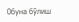Обуна бўлиш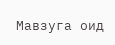Мавзуга оид